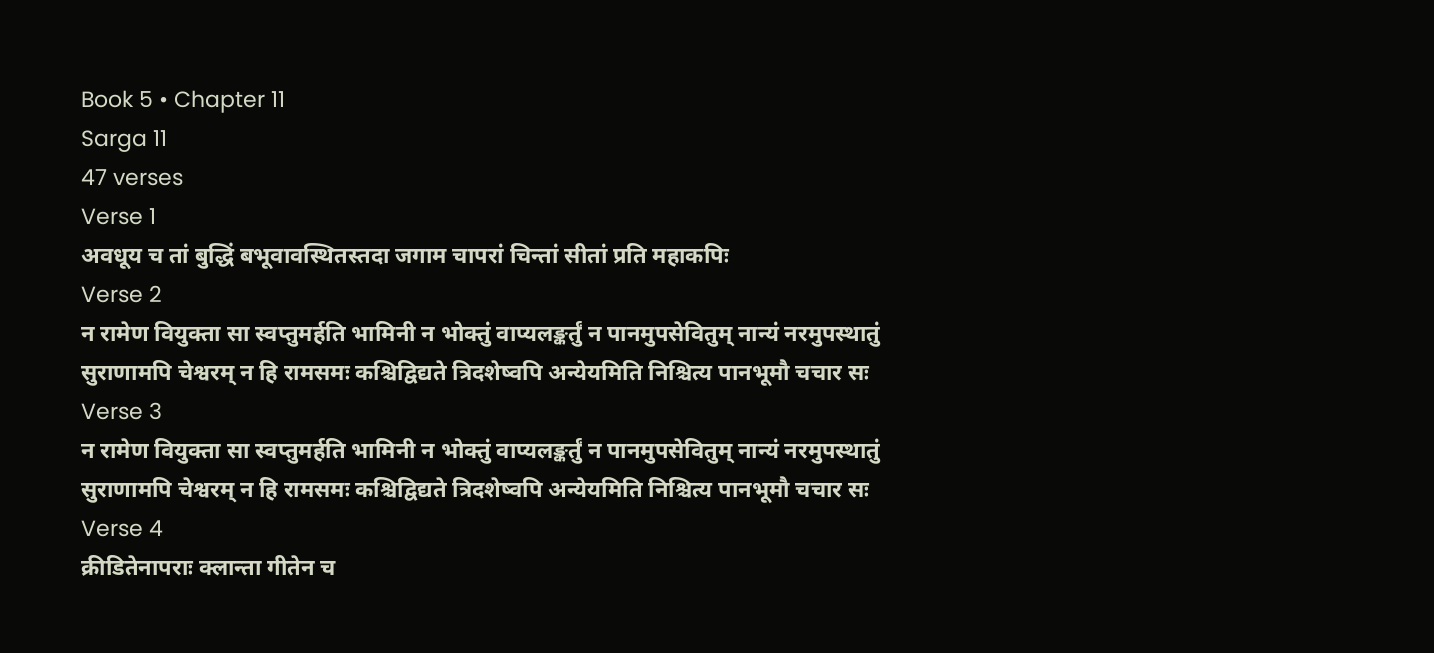Book 5 • Chapter 11
Sarga 11
47 verses
Verse 1
अवधूय च तां बुद्धिं बभूवावस्थितस्तदा जगाम चापरां चिन्तां सीतां प्रति महाकपिः
Verse 2
न रामेण वियुक्ता सा स्वप्तुमर्हति भामिनी न भोक्तुं वाप्यलङ्कर्तुं न पानमुपसेवितुम् नान्यं नरमुपस्थातुं सुराणामपि चेश्वरम् न हि रामसमः कश्चिद्विद्यते त्रिदशेष्वपि अन्येयमिति निश्चित्य पानभूमौ चचार सः
Verse 3
न रामेण वियुक्ता सा स्वप्तुमर्हति भामिनी न भोक्तुं वाप्यलङ्कर्तुं न पानमुपसेवितुम् नान्यं नरमुपस्थातुं सुराणामपि चेश्वरम् न हि रामसमः कश्चिद्विद्यते त्रिदशेष्वपि अन्येयमिति निश्चित्य पानभूमौ चचार सः
Verse 4
क्रीडितेनापराः क्लान्ता गीतेन च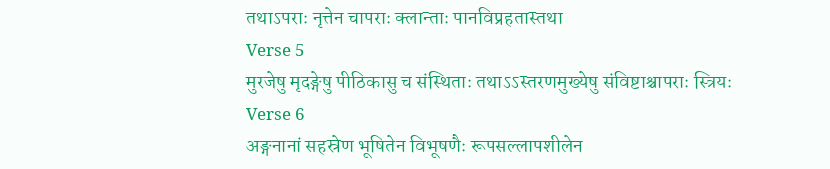तथाऽपराः नृत्तेन चापराः क्लान्ताः पानविप्रहतास्तथा
Verse 5
मुरजेषु मृदङ्गेषु पीठिकासु च संस्थिताः तथाऽऽस्तरणमुख्येषु संविष्टाश्चापराः स्त्रियः
Verse 6
अङ्गनानां सहस्रेण भूषितेन विभूषणैः रूपसल्लापशीलेन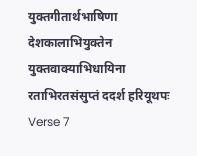युक्तगीतार्थभाषिणा देशकालाभियुक्तेन युक्तवाक्याभिधायिना रताभिरतसंसुप्तं ददर्श हरियूथपः
Verse 7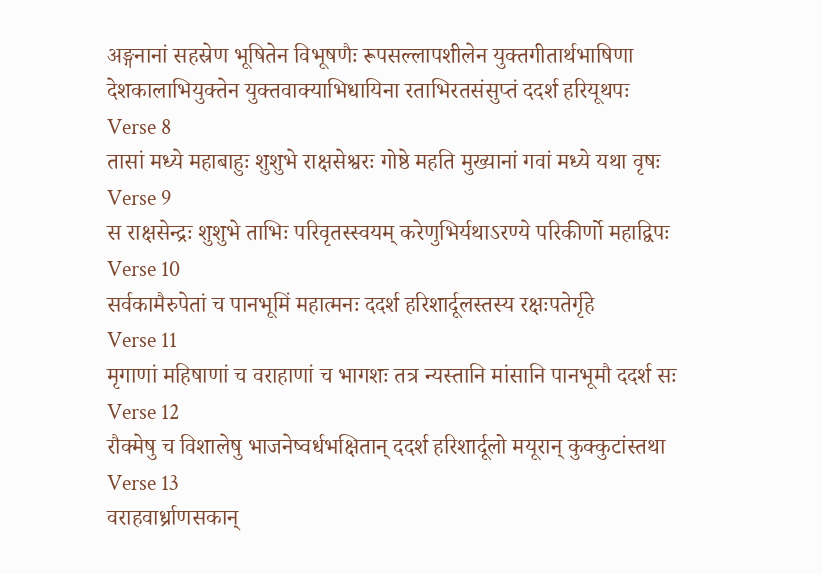अङ्गनानां सहस्रेण भूषितेन विभूषणैः रूपसल्लापशीलेन युक्तगीतार्थभाषिणा देशकालाभियुक्तेन युक्तवाक्याभिधायिना रताभिरतसंसुप्तं ददर्श हरियूथपः
Verse 8
तासां मध्ये महाबाहुः शुशुभे राक्षसेश्वरः गोष्ठे महति मुख्यानां गवां मध्ये यथा वृषः
Verse 9
स राक्षसेन्द्रः शुशुभे ताभिः परिवृतस्स्वयम् करेणुभिर्यथाऽरण्ये परिकीर्णो महाद्विपः
Verse 10
सर्वकामैरुपेतां च पानभूमिं महात्मनः ददर्श हरिशार्दूलस्तस्य रक्षःपतेर्गृहे
Verse 11
मृगाणां महिषाणां च वराहाणां च भागशः तत्र न्यस्तानि मांसानि पानभूमौ ददर्श सः
Verse 12
रौक्मेषु च विशालेषु भाजनेष्वर्धभक्षितान् ददर्श हरिशार्दूलो मयूरान् कुक्कुटांस्तथा
Verse 13
वराहवार्ध्राणसकान्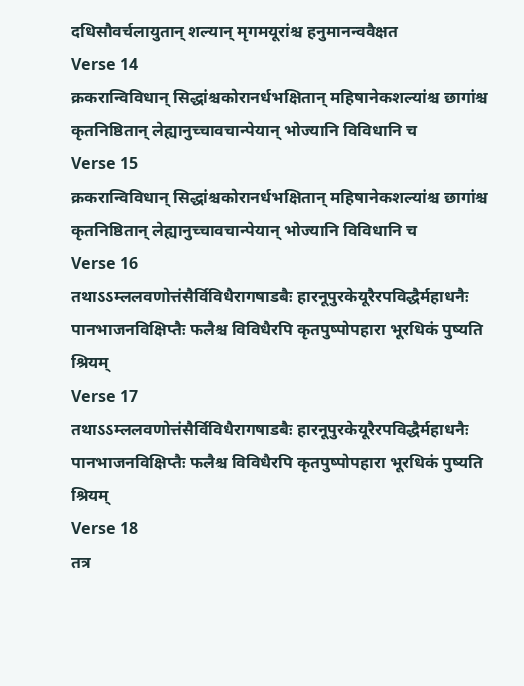दधिसौवर्चलायुतान् शल्यान् मृगमयूरांश्च हनुमानन्ववैक्षत
Verse 14
क्रकरान्विविधान् सिद्धांश्चकोरानर्धभक्षितान् महिषानेकशल्यांश्च छागांश्च कृतनिष्ठितान् लेह्यानुच्चावचान्पेयान् भोज्यानि विविधानि च
Verse 15
क्रकरान्विविधान् सिद्धांश्चकोरानर्धभक्षितान् महिषानेकशल्यांश्च छागांश्च कृतनिष्ठितान् लेह्यानुच्चावचान्पेयान् भोज्यानि विविधानि च
Verse 16
तथाऽऽम्ललवणोत्तंसैर्विविधैरागषाडबैः हारनूपुरकेयूरैरपविद्धैर्महाधनैः पानभाजनविक्षिप्तैः फलैश्च विविधैरपि कृतपुष्पोपहारा भूरधिकं पुष्यति श्रियम्
Verse 17
तथाऽऽम्ललवणोत्तंसैर्विविधैरागषाडबैः हारनूपुरकेयूरैरपविद्धैर्महाधनैः पानभाजनविक्षिप्तैः फलैश्च विविधैरपि कृतपुष्पोपहारा भूरधिकं पुष्यति श्रियम्
Verse 18
तत्र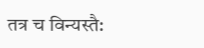तत्र च विन्यस्तै: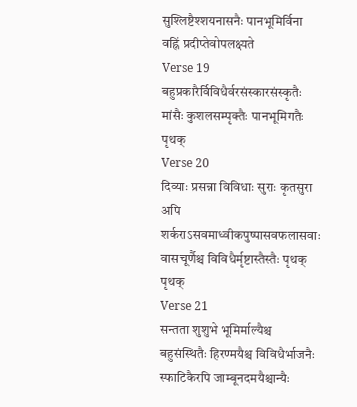सुश्लिष्टैश्शयनासनैः पानभूमिर्विना वह्निं प्रदीप्तेवोपलक्ष्यते
Verse 19
बहुप्रकारैर्विविधैर्वरसंस्कारसंस्कृतैः मांसैः कुशलसम्पृक्तैः पानभूमिगतैः पृथक्
Verse 20
दिव्याः प्रसन्ना विविधाः सुराः कृतसुरा अपि शर्कराऽसवमाध्वीकपुष्पासवफलासवाः वासचूर्णैश्च विविधैर्मृष्टास्तैस्तैः पृथक् पृथक्
Verse 21
सन्तता शुशुभे भूमिर्माल्यैश्च बहुसंस्थितैः हिरण्मयैश्च विविधैर्भाजनैः स्फाटिकैरपि जाम्बूनदमयैश्चान्यैः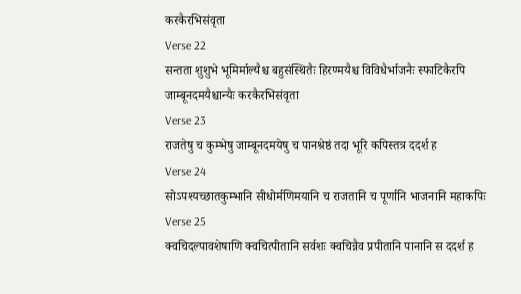करकैरभिसंवृता
Verse 22
सन्तता शुशुभे भूमिर्माल्यैश्च बहुसंस्थितैः हिरण्मयैश्च विविधैर्भाजनैः स्फाटिकैरपि जाम्बूनदमयैश्चान्यैः करकैरभिसंवृता
Verse 23
राजतेषु च कुम्भेषु जाम्बूनदमयेषु च पानश्रेष्ठं तदा भूरि कपिस्तत्र ददर्श ह
Verse 24
सोऽपश्यच्छातकुम्भानि सीधोर्मणिमयानि च राजतानि च पूर्णानि भाजनानि महाकपिः
Verse 25
क्वचिदल्पावशेषाणि क्वचित्पीतानि सर्वशः क्वचिन्नैव प्रपीतानि पानानि स ददर्श ह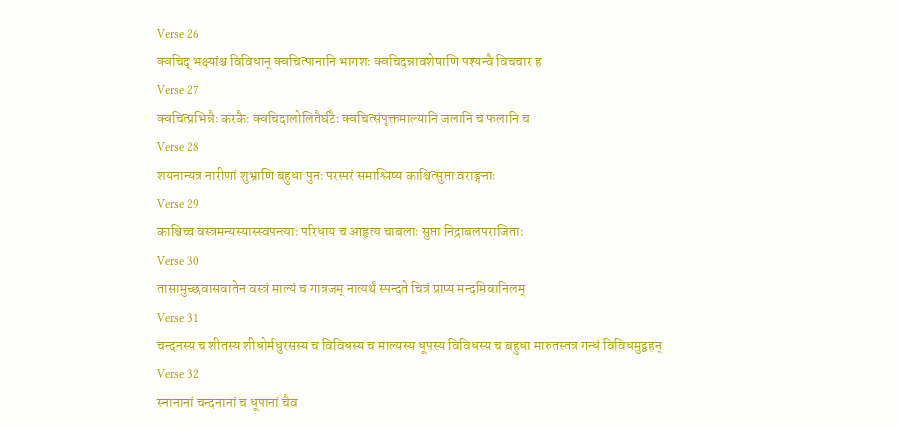Verse 26
क्वचिद् भक्ष्यांश्च विविधान् क्वचित्पानानि भागशः क्वचिदन्नावशेषाणि पश्यन्वै विचचार ह
Verse 27
क्वचित्प्रभिन्नैः करकैः क्वचिदालोलितैर्घटैः क्वचित्संपृक्तमाल्यानि जलानि च फलानि च
Verse 28
शयनान्यत्र नारीणां शुभ्राणि बहुधा पुनः परस्परं समाश्लिष्य काश्चित्सुप्ता वराङ्गनाः
Verse 29
काश्चिच्च वस्त्रमन्यस्यास्स्वपन्त्याः परिधाय च आहृत्य चाबलाः सुप्ता निद्राबलपराजिताः
Verse 30
तासामुच्छवासवातेन वस्त्रं माल्यं च गात्रजम् नात्यर्थं स्पन्दते चित्रं प्राप्य मन्दमिवानिलम्
Verse 31
चन्दनस्य च शीतस्य शीधोर्मधुरसस्य च विविधस्य च माल्यस्य धूपस्य विविधस्य च बहुधा मारुतस्तत्र गन्धं विविधमुद्वहन्
Verse 32
स्नानानां चन्दनानां च धूपानां चैव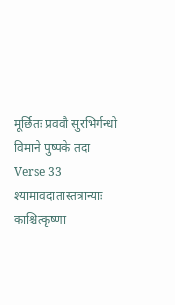मूर्छितः प्रववौ सुरभिर्गन्धो विमाने पुष्पके तदा
Verse 33
श्यामावदातास्तत्रान्याः काश्चित्कृष्णा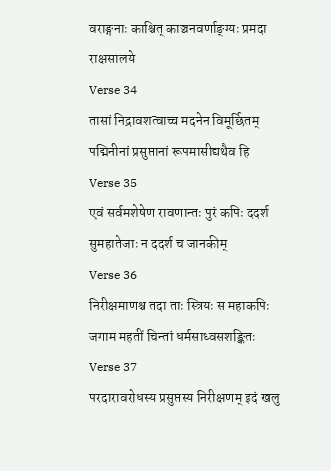वराङ्गनाः काश्चित् काञ्चनवर्णाङ्ग्यः प्रमदा राक्षसालये
Verse 34
तासां निद्रावशत्वाच्च मदनेन विमूर्छितम् पद्मिनीनां प्रसुप्तानां रूपमासीद्यथैव हि
Verse 35
एवं सर्वमशेषेण रावणान्तः पुरं कपिः ददर्श सुमहातेजाः न ददर्श च जानकीम्
Verse 36
निरीक्षमाणश्च तदा ताः स्त्रियः स महाकपिः जगाम महतीं चिन्तां धर्मसाध्वसशङ्कितः
Verse 37
परदारावरोधस्य प्रसुप्तस्य निरीक्षणम् इदं खलु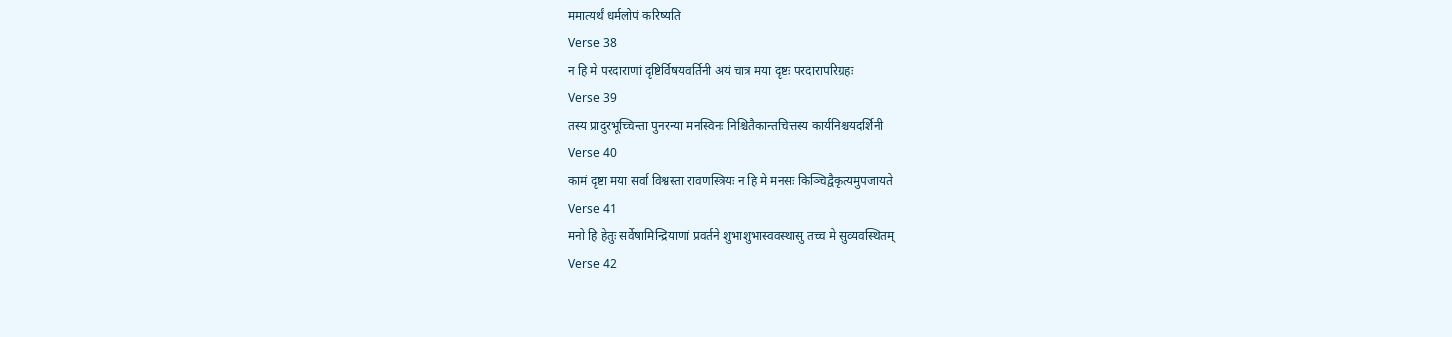ममात्यर्थं धर्मलोपं करिष्यति
Verse 38
न हि मे परदाराणां दृष्टिर्विषयवर्तिनी अयं चात्र मया दृष्टः परदारापरिग्रहः
Verse 39
तस्य प्रादुरभूच्चिन्ता पुनरन्या मनस्विनः निश्चितैकान्तचित्तस्य कार्यनिश्चयदर्शिनी
Verse 40
कामं दृष्टा मया सर्वा विश्वस्ता रावणस्त्रियः न हि मे मनसः किञ्चिद्वैकृत्यमुपजायते
Verse 41
मनो हि हेतुः सर्वेषामिन्द्रियाणां प्रवर्तने शुभाशुभास्ववस्थासु तच्च मे सुव्यवस्थितम्
Verse 42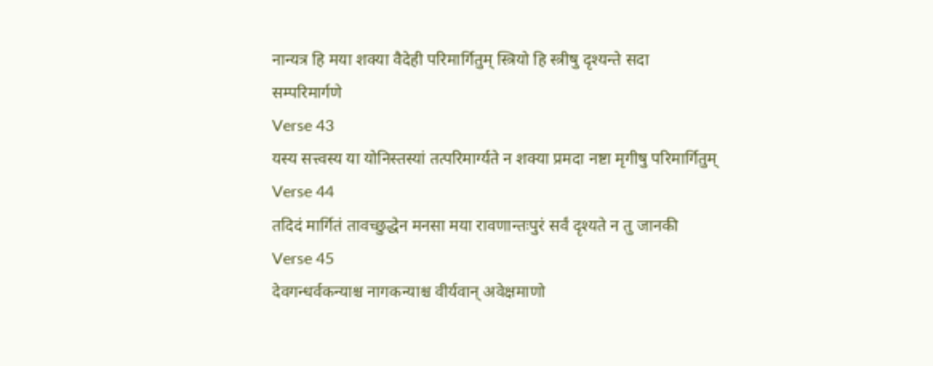नान्यत्र हि मया शक्या वैदेही परिमार्गितुम् स्त्रियो हि स्त्रीषु दृश्यन्ते सदा सम्परिमार्गणे
Verse 43
यस्य सत्त्वस्य या योनिस्तस्यां तत्परिमार्ग्यते न शक्या प्रमदा नष्टा मृगीषु परिमार्गितुम्
Verse 44
तदिदं मार्गितं तावच्छुद्धेन मनसा मया रावणान्तःपुरं सर्वं दृश्यते न तु जानकी
Verse 45
देवगन्धर्वकन्याश्च नागकन्याश्च वीर्यवान् अवेक्षमाणो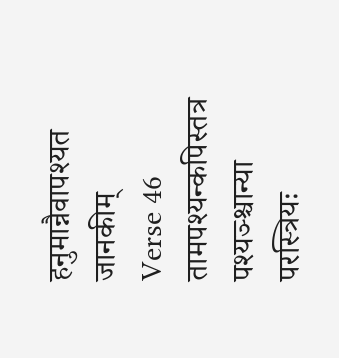हनुमान्नैवापश्यत जानकीम्
Verse 46
तामपश्यन्कपिस्तत्र पश्यञ्श्चान्या परस्त्रियः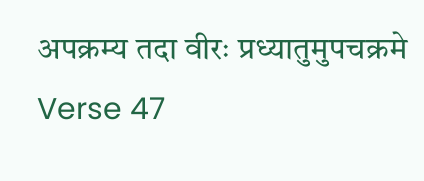अपक्रम्य तदा वीरः प्रध्यातुमुपचक्रमे
Verse 47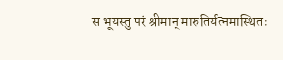स भूयस्तु परं श्रीमान् मारुतिर्यत्नमास्थितः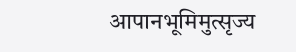आपानभूमिमुत्सृज्य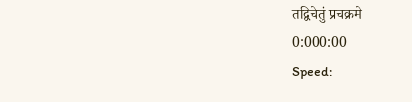तद्विचेतुं प्रचक्रमे
0:000:00
Speed: